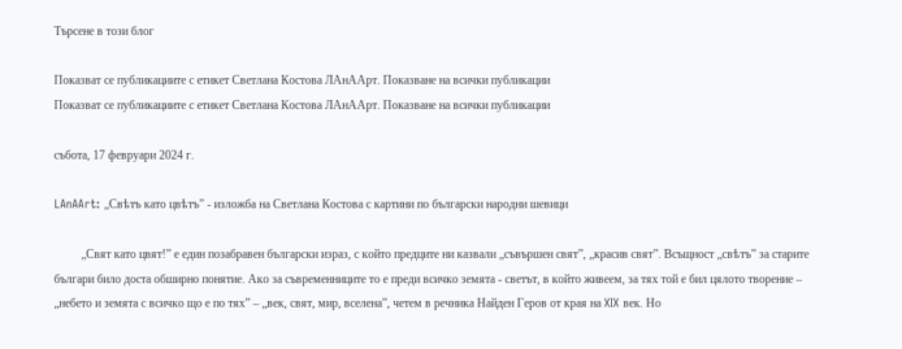Търсене в този блог

Показват се публикациите с етикет Светлана Костова ЛАнААрт. Показване на всички публикации
Показват се публикациите с етикет Светлана Костова ЛАнААрт. Показване на всички публикации

събота, 17 февруари 2024 г.

LAnAArt: „Свѣтъ като цвѣтъ” - изложба на Светлана Костова с картини по български народни шевици

         „Свят като цвят!” е един позабравен български израз, с който предците ни казвали „съвършен свят”, „красив свят”. Всъщност „свѣтъ” за старите българи било доста обширно понятие. Ако за съвременниците то е преди всичко земята - светът, в който живеем, за тях той е бил цялото творение – „небето и земята с всичко що е по тях” – „век, свят, мир, вселена”, четем в речника Найден Геров от края на XIX век. Но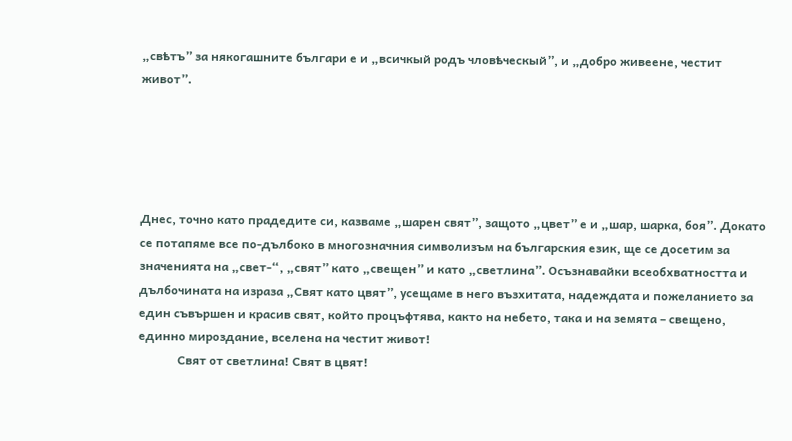„свѣтъ” за някогашните българи е и „всичкый родъ чловѣческый”, и „добро живеене, честит живот”.





Днес, точно като прадедите си, казваме „шарен свят”, защото „цвет” е и „шар, шарка, боя”. Докато се потапяме все по-дълбоко в многозначния символизъм на българския език, ще се досетим за значенията на „свет-“, „свят” като „свещен” и като „светлина”. Осъзнавайки всеобхватността и дълбочината на израза „Свят като цвят”, усещаме в него възхитата, надеждата и пожеланието за един съвършен и красив свят, който процъфтява, както на небето, така и на земята – свещено, единно мироздание, вселена на честит живот!
             Свят от светлина! Свят в цвят!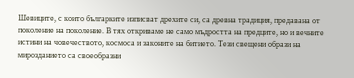Шевиците, с които българките изписват дрехите си, са древна традиция, предавана от поколение на поколение. В тях откриваме не само мъдростта на предците, но и вечните истини на човечеството, космоса и законите на битието. Тези свещени образи на мирозданието са своеобразни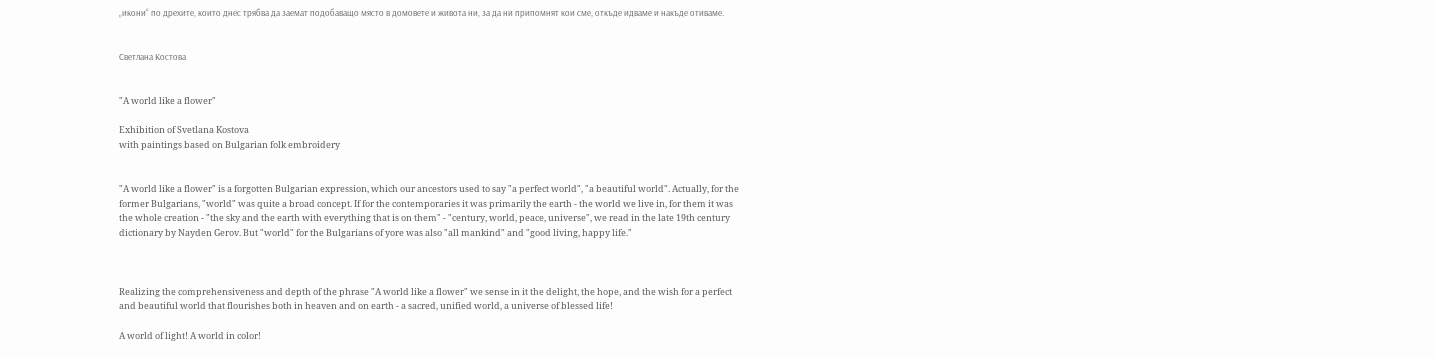„икони“ по дрехите, които днес трябва да заемат подобаващо място в домовете и живота ни, за да ни припомнят кои сме, откъде идваме и накъде отиваме.


Светлана Костова


"A world like a flower"

Exhibition of Svetlana Kostova
with paintings based on Bulgarian folk embroidery


"A world like a flower" is a forgotten Bulgarian expression, which our ancestors used to say "a perfect world", "a beautiful world". Actually, for the former Bulgarians, "world" was quite a broad concept. If for the contemporaries it was primarily the earth - the world we live in, for them it was the whole creation - "the sky and the earth with everything that is on them" - "century, world, peace, universe", we read in the late 19th century dictionary by Nayden Gerov. But "world" for the Bulgarians of yore was also "all mankind" and "good living, happy life."



Realizing the comprehensiveness and depth of the phrase "A world like a flower" we sense in it the delight, the hope, and the wish for a perfect and beautiful world that flourishes both in heaven and on earth - a sacred, unified world, a universe of blessed life!

A world of light! A world in color!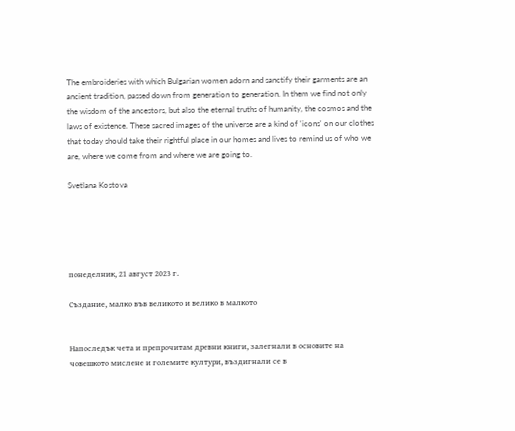The embroideries with which Bulgarian women adorn and sanctify their garments are an ancient tradition, passed down from generation to generation. In them we find not only the wisdom of the ancestors, but also the eternal truths of humanity, the cosmos and the laws of existence. These sacred images of the universe are a kind of 'icons' on our clothes that today should take their rightful place in our homes and lives to remind us of who we are, where we come from and where we are going to.

Svetlana Kostova





понеделник, 21 август 2023 г.

Създание, малко във великото и велико в малкото


Напоследък чета и препрочитам древни книги, залегнали в основите на човешкото мислене и големите култури, въздигнали се в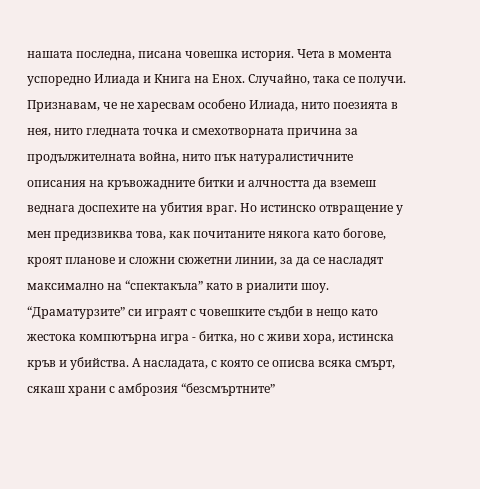нашата последна, писана човешка история. Чета в момента успоредно Илиада и Книга на Енох. Случайно, така се получи. Признавам, че не харесвам особено Илиада, нито поезията в нея, нито гледната точка и смехотворната причина за продължителната война, нито пък натуралистичните описания на кръвожадните битки и алчността да вземеш веднага доспехите на убития враг. Но истинско отвращение у мен предизвиква това, как почитаните някога като богове, кроят планове и сложни сюжетни линии, за да се насладят максимално на “спектакъла” като в риалити шоу. “Драматурзите” си играят с човешките съдби в нещо като жестока компютърна игра - битка, но с живи хора, истинска кръв и убийства. А насладата, с която се описва всяка смърт, сякаш храни с амброзия “безсмъртните”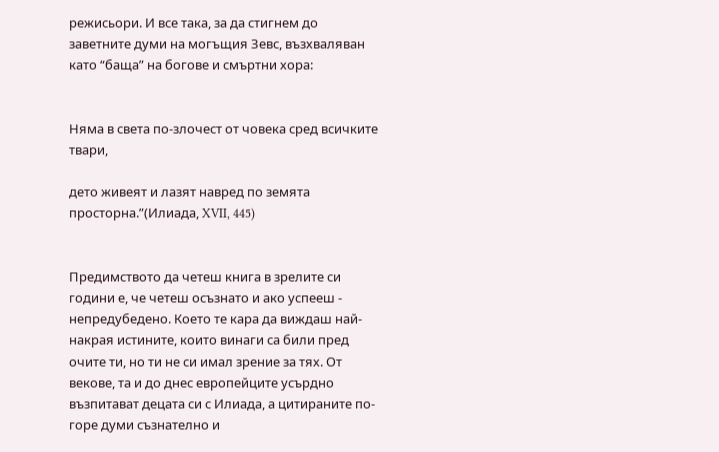режисьори. И все така, за да стигнем дo заветните думи на могъщия Зевс, възхваляван като “баща” на богове и смъртни хора:


Няма в света по-злочест от човека сред всичките твари,

дето живеят и лазят навред по земята просторна.”(Илиада, XVII, 445)


Предимството да четеш книга в зрелите си години е, че четеш осъзнато и ако успееш - непредубедено. Което те кара да виждаш най-накрая истините, които винаги са били пред очите ти, но ти не си имал зрение за тях. От векове, та и до днес европейците усърдно възпитават децата си с Илиада, а цитираните по-горе думи съзнателно и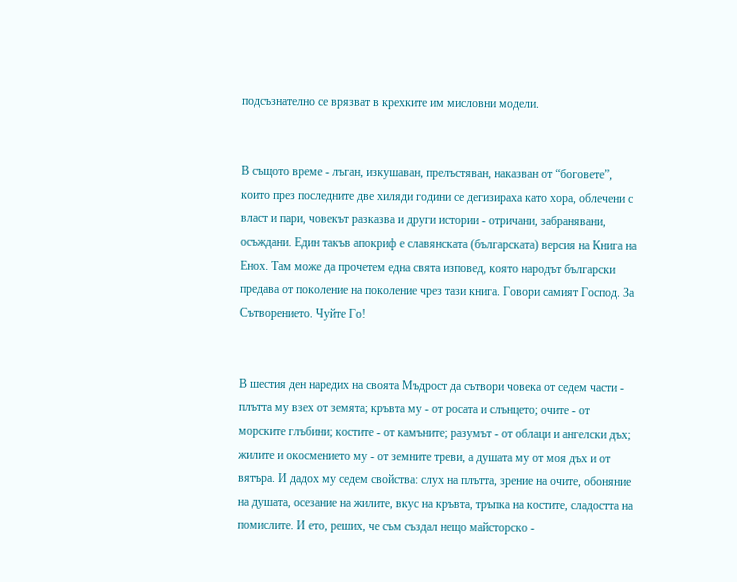подсъзнателно се врязват в крехките им мисловни модели.


В същото време - лъган, изкушаван, прелъстяван, наказван от “боговете”, които през последните две хиляди години се дегизираха като хора, облечени с власт и пари, човекът разказва и други истории - отричани, забранявани, осъждани. Един такъв апокриф е славянската (българската) версия на Книга на Енох. Там може да прочетем една свята изповед, която народът български предава от поколение на поколение чрез тази книга. Говори самият Господ. За Сътворението. Чуйте Го!


В шестия ден наредих на своята Мъдрост да сътвори човека от седем части - плътта му взех от земята; кръвта му - от росата и слънцето; очите - от морските глъбини; костите - от камъните; разумът - от облаци и ангелски дъх; жилите и окосмението му - от земните треви, а душата му от моя дъх и от вятъра. И дадох му седем свойства: слух на плътта, зрение на очите, обоняние на душата, осезание на жилите, вкус на кръвта, тръпка на костите, сладостта на помислите. И ето, реших, че съм създал нещо майсторско -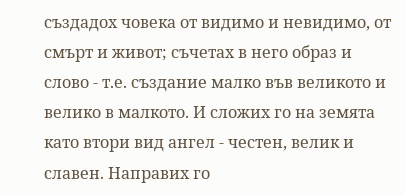създадох човека от видимо и невидимо, от смърт и живот; съчетах в него образ и слово - т.е. създание малко във великото и велико в малкото. И сложих го на земята като втори вид ангел - честен, велик и славен. Направих го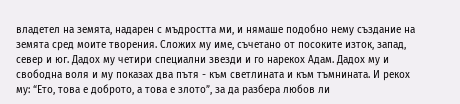владетел на земята, надарен с мъдростта ми, и нямаше подобно нему създание на земята сред моите творения. Сложих му име, съчетано от посоките изток, запад, север и юг. Дадох му четири специални звезди и го нарекох Адам. Дадох му и свободна воля и му показах два пътя - към светлината и към тъмнината. И рекох му: “Ето, това е доброто, а това е злото”, за да разбера любов ли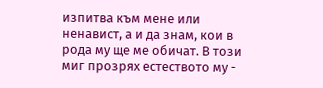изпитва към мене или ненавист, а и да знам, кои в рода му ще ме обичат. В този миг прозрях естеството му -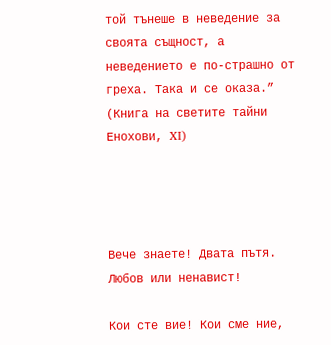той тънеше в неведение за своята същност, а неведението е по-страшно от греха. Така и се оказа.” (Книга на светите тайни Енохови, XI)




Вече знаете! Двата пътя. Любов или ненавист!

Кои сте вие! Кои сме ние,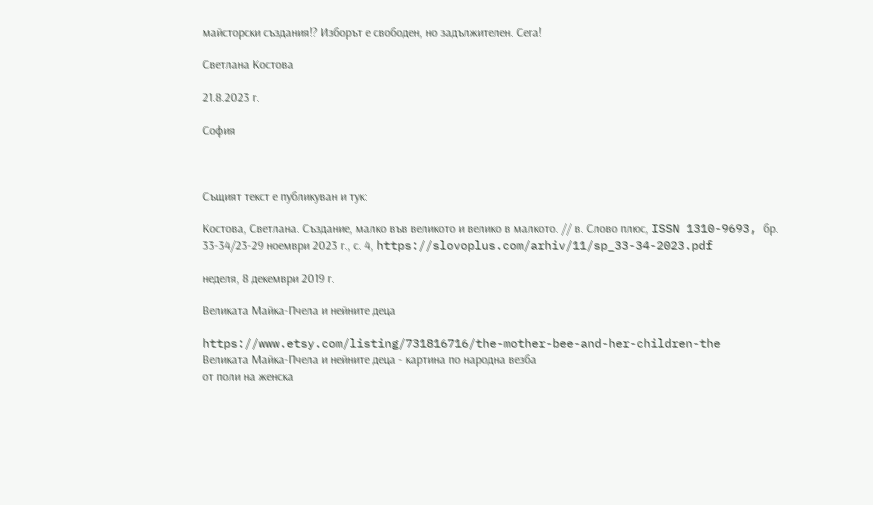майсторски създания!? Изборът е свободен, но задължителен. Сега!

Светлана Костова

21.8.2023 г.

София



Същият текст е публикуван и тук:

Костова, Светлана. Създание, малко във великото и велико в малкото. // в. Слово плюс, ISSN 1310-9693, бр. 33-34/23-29 ноември 2023 г., с. 4, https://slovoplus.com/arhiv/11/sp_33-34-2023.pdf

неделя, 8 декември 2019 г.

Великата Майка-Пчела и нейните деца

https://www.etsy.com/listing/731816716/the-mother-bee-and-her-children-the
Великата Майка-Пчела и нейните деца - картина по народна везба
от поли на женска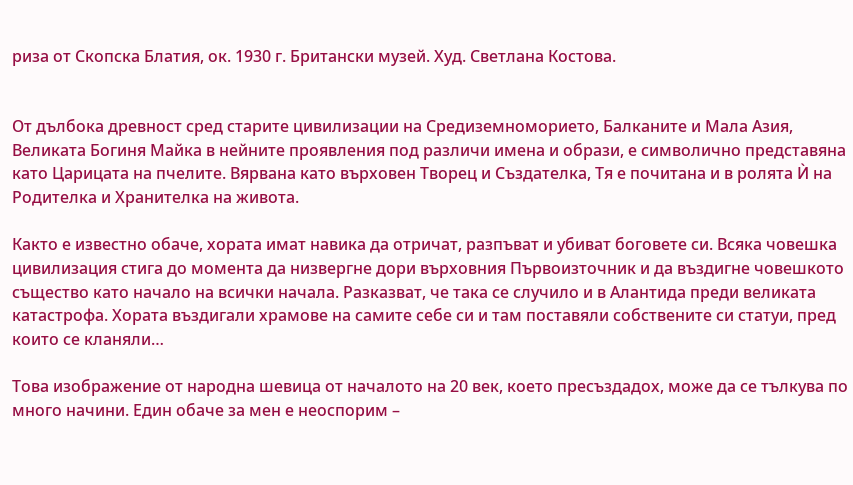риза от Скопска Блатия, ок. 1930 г. Британски музей. Худ. Светлана Костова.


От дълбока древност сред старите цивилизации на Средиземноморието, Балканите и Мала Азия, Великата Богиня Майка в нейните проявления под различи имена и образи, е символично представяна като Царицата на пчелите. Вярвана като върховен Творец и Създателка, Тя е почитана и в ролята Ѝ на Родителка и Хранителка на живота.

Както е известно обаче, хората имат навика да отричат, разпъват и убиват боговете си. Всяка човешка цивилизация стига до момента да низвергне дори върховния Първоизточник и да въздигне човешкото същество като начало на всички начала. Разказват, че така се случило и в Алантида преди великата катастрофа. Хората въздигали храмове на самите себе си и там поставяли собствените си статуи, пред които се кланяли…

Това изображение от народна шевица от началото на 20 век, което пресъздадох, може да се тълкува по много начини. Един обаче за мен е неоспорим –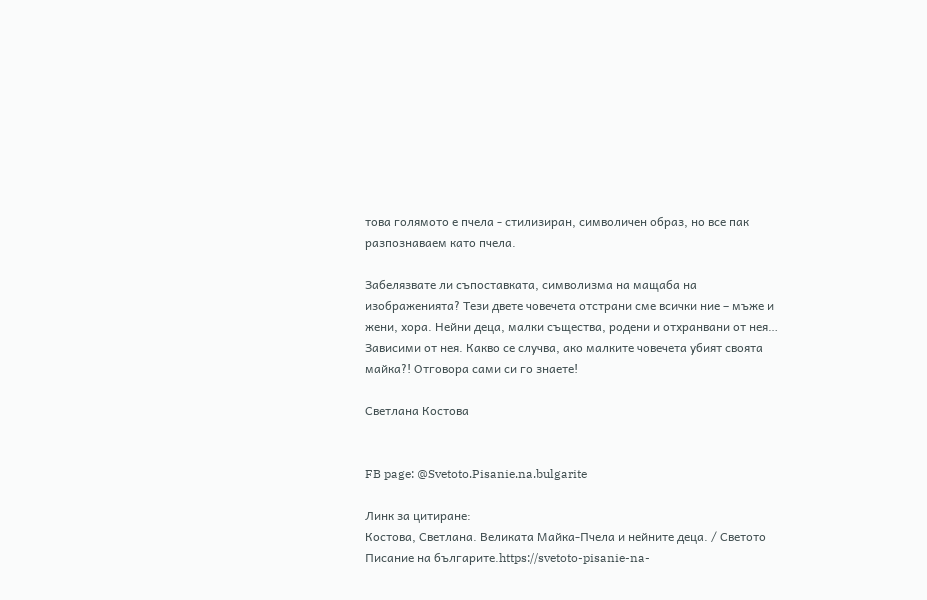това голямото е пчела - стилизиран, символичен образ, но все пак разпознаваем като пчела.

Забелязвате ли съпоставката, символизма на мащаба на изображенията? Тези двете човечета отстрани сме всички ние – мъже и жени, хора. Нейни деца, малки същества, родени и отхранвани от нея… Зависими от нея. Какво се случва, ако малките човечета убият своята майка?! Отговора сами си го знаете!

Светлана Костова


FB page: @Svetoto.Pisanie.na.bulgarite

Линк за цитиране:
Костова, Светлана. Великата Майка-Пчела и нейните деца. / Светото Писание на българите.https://svetoto-pisanie-na-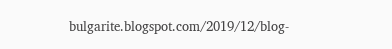bulgarite.blogspot.com/2019/12/blog-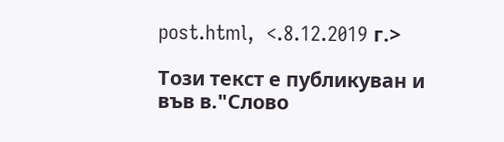post.html,  <.8.12.2019 г.>

Този текст е публикуван и във в."Слово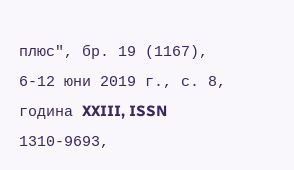плюс", бр. 19 (1167), 6-12 юни 2019 г., с. 8, година XXIII, ISSN 1310-9693,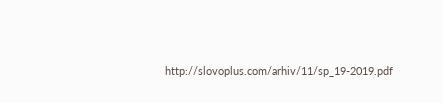http://slovoplus.com/arhiv/11/sp_19-2019.pdf